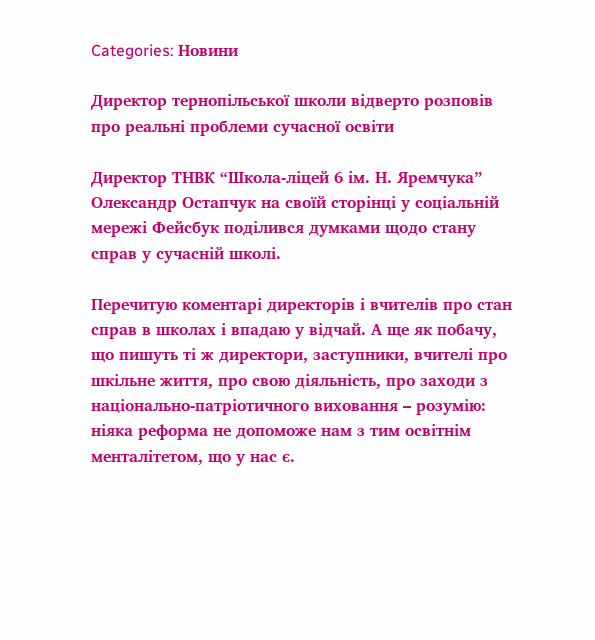Categories: Новини

Директор тернопільської школи відверто розповів про реальні проблеми сучасної освіти

Директор ТНВК “Школа-ліцей 6 ім. Н. Яремчука” Олександр Остапчук на своїй сторінці у соціальній мережі Фейсбук поділився думками щодо стану справ у сучасній школі.

Перечитую коментарі директорів і вчителів про стан справ в школах і впадаю у відчай. А ще як побачу, що пишуть ті ж директори, заступники, вчителі про шкільне життя, про свою діяльність, про заходи з національно-патріотичного виховання – розумію: ніяка реформа не допоможе нам з тим освітнім менталітетом, що у нас є.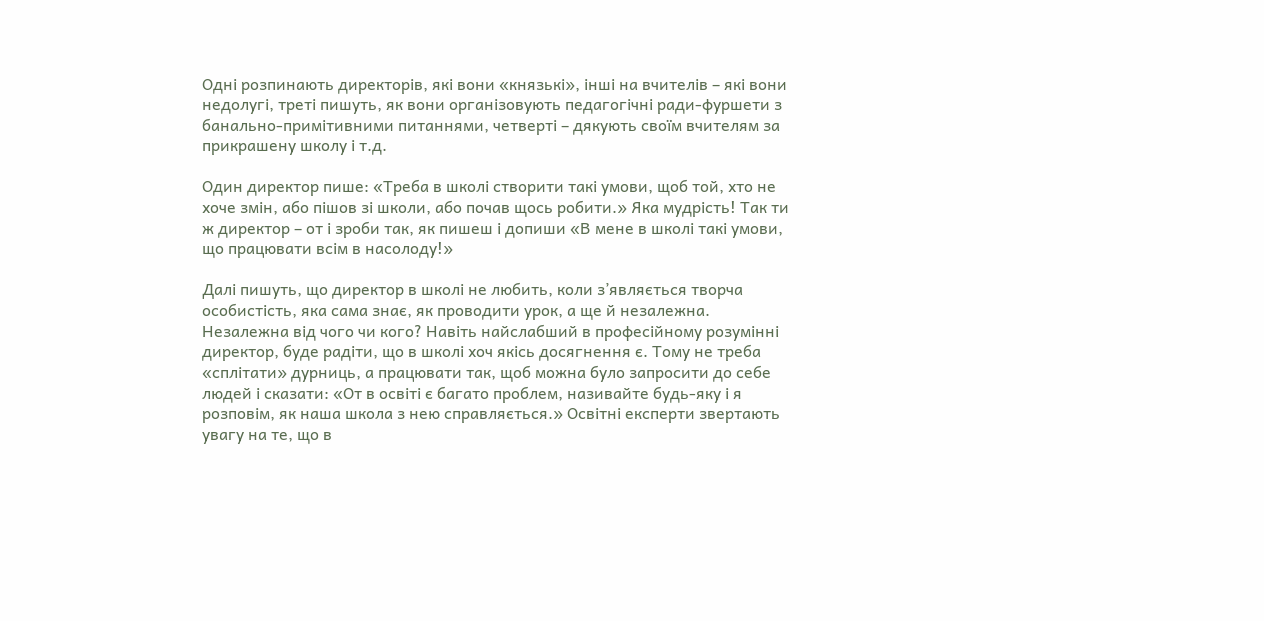Одні розпинають директорів, які вони «князькі», інші на вчителів – які вони недолугі, треті пишуть, як вони організовують педагогічні ради-фуршети з банально-примітивними питаннями, четверті – дякують своїм вчителям за прикрашену школу і т.д.

Один директор пише: «Треба в школі створити такі умови, щоб той, хто не хоче змін, або пішов зі школи, або почав щось робити.» Яка мудрість! Так ти ж директор – от і зроби так, як пишеш і допиши «В мене в школі такі умови, що працювати всім в насолоду!»

Далі пишуть, що директор в школі не любить, коли з’являється творча особистість, яка сама знає, як проводити урок, а ще й незалежна. Незалежна від чого чи кого? Навіть найслабший в професійному розумінні директор, буде радіти, що в школі хоч якісь досягнення є. Тому не треба «сплітати» дурниць, а працювати так, щоб можна було запросити до себе людей і сказати: «От в освіті є багато проблем, називайте будь-яку і я розповім, як наша школа з нею справляється.» Освітні експерти звертають увагу на те, що в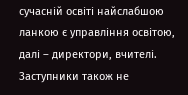сучасній освіті найслабшою ланкою є управління освітою, далі – директори, вчителі. Заступники також не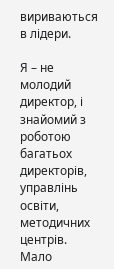вириваються в лідери.

Я – не молодий директор, і знайомий з роботою багатьох директорів, управлінь освіти, методичних центрів. Мало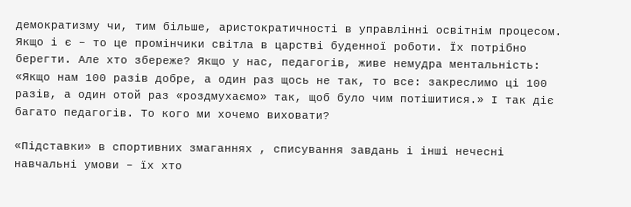демократизму чи, тим більше, аристократичності в управлінні освітнім процесом. Якщо і є – то це промінчики світла в царстві буденної роботи. Їх потрібно берегти. Але хто збереже? Якщо у нас, педагогів, живе немудра ментальність: «Якщо нам 100 разів добре, а один раз щось не так, то все: закреслимо ці 100 разів, а один отой раз «роздмухаємо» так, щоб було чим потішитися.» І так діє багато педагогів. То кого ми хочемо виховати?

«Підставки» в спортивних змаганнях , списування завдань і інші нечесні навчальні умови – їх хто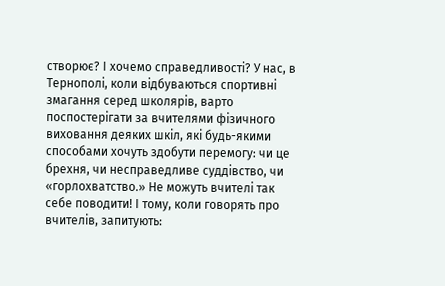створює? І хочемо справедливості? У нас, в Тернополі, коли відбуваються спортивні змагання серед школярів, варто поспостерігати за вчителями фізичного виховання деяких шкіл, які будь-якими способами хочуть здобути перемогу: чи це брехня, чи несправедливе суддівство, чи «горлохватство.» Не можуть вчителі так себе поводити! І тому, коли говорять про вчителів, запитують: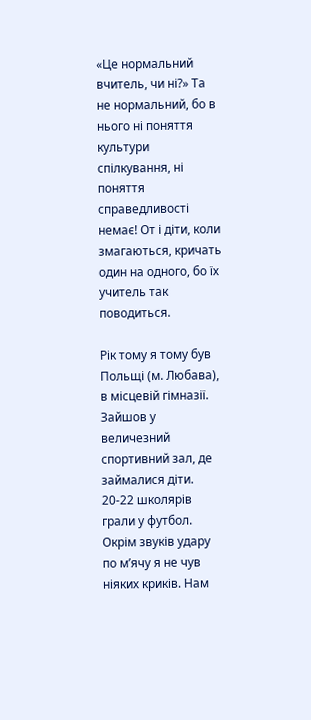«Це нормальний вчитель, чи ні?» Та не нормальний, бо в нього ні поняття культури спілкування, ні поняття справедливості немає! От і діти, коли змагаються, кричать один на одного, бо їх учитель так поводиться.

Рік тому я тому був Польщі (м. Любава), в місцевій гімназії. Зайшов у величезний спортивний зал, де займалися діти. 20-22 школярів грали у футбол. Окрім звуків удару по м’ячу я не чув ніяких криків. Нам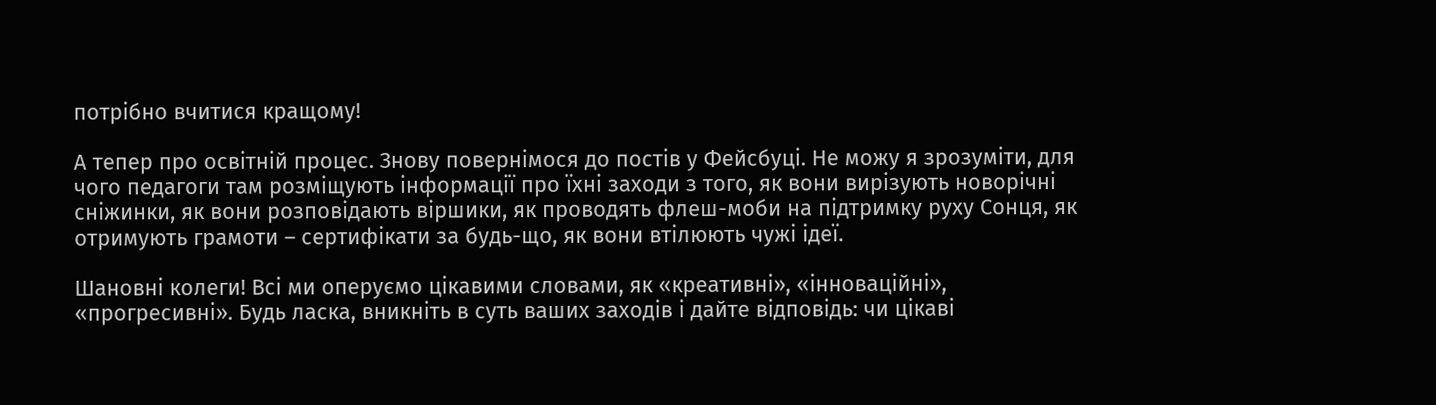потрібно вчитися кращому!

А тепер про освітній процес. Знову повернімося до постів у Фейсбуці. Не можу я зрозуміти, для чого педагоги там розміщують інформації про їхні заходи з того, як вони вирізують новорічні сніжинки, як вони розповідають віршики, як проводять флеш-моби на підтримку руху Сонця, як отримують грамоти – сертифікати за будь-що, як вони втілюють чужі ідеї.

Шановні колеги! Всі ми оперуємо цікавими словами, як «креативні», «інноваційні», «прогресивні». Будь ласка, вникніть в суть ваших заходів і дайте відповідь: чи цікаві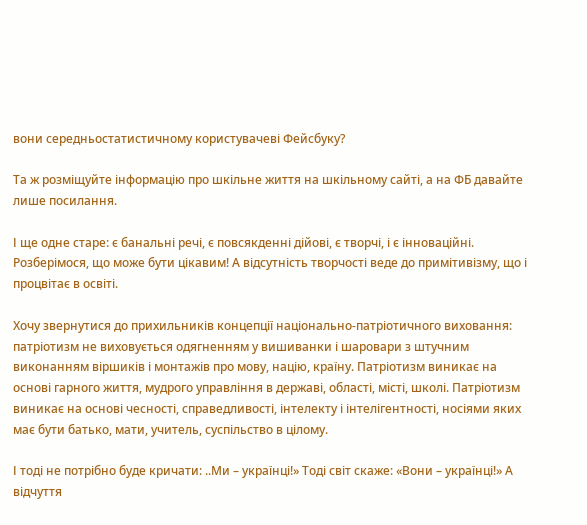вони середньостатистичному користувачеві Фейсбуку?

Та ж розміщуйте інформацію про шкільне життя на шкільному сайті, а на ФБ давайте лише посилання.

І ще одне старе: є банальні речі, є повсякденні дійові, є творчі, і є інноваційні. Розберімося, що може бути цікавим! А відсутність творчості веде до примітивізму, що і процвітає в освіті.

Хочу звернутися до прихильників концепції національно-патріотичного виховання: патріотизм не виховується одягненням у вишиванки і шаровари з штучним виконанням віршиків і монтажів про мову, націю, країну. Патріотизм виникає на основі гарного життя, мудрого управління в державі, області, місті, школі. Патріотизм виникає на основі чесності, справедливості, інтелекту і інтелігентності, носіями яких має бути батько, мати, учитель, суспільство в цілому.

І тоді не потрібно буде кричати: ..Ми – українці!» Тоді світ скаже: «Вони – українці!» А відчуття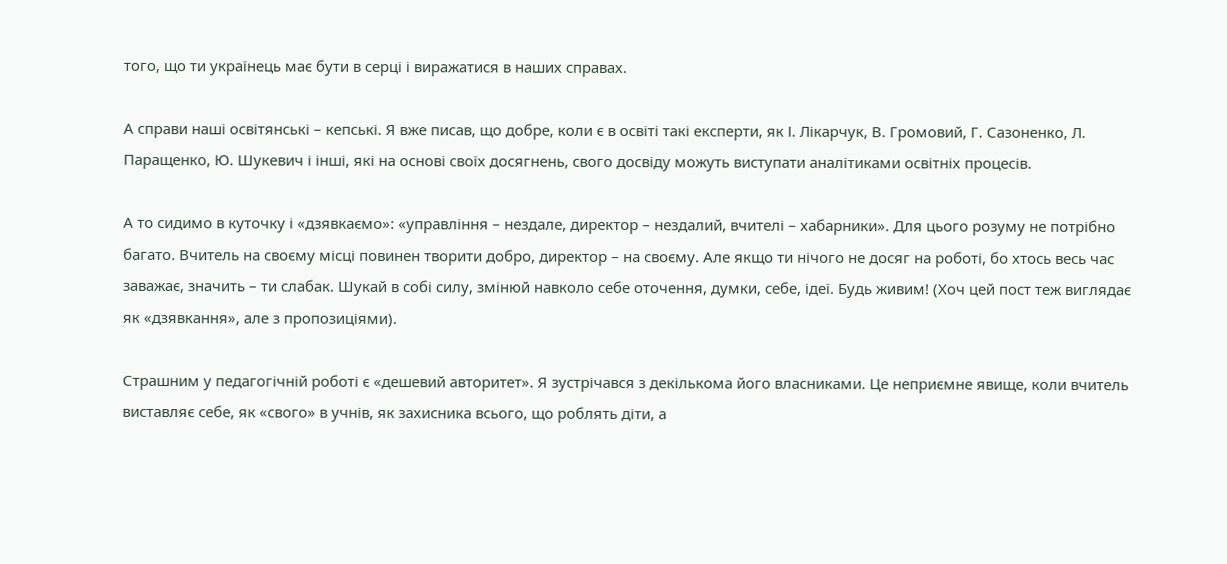того, що ти українець має бути в серці і виражатися в наших справах.

А справи наші освітянські – кепські. Я вже писав, що добре, коли є в освіті такі експерти, як І. Лікарчук, В. Громовий, Г. Сазоненко, Л. Паращенко, Ю. Шукевич і інші, які на основі своїх досягнень, свого досвіду можуть виступати аналітиками освітніх процесів.

А то сидимо в куточку і «дзявкаємо»: «управління – нездале, директор – нездалий, вчителі – хабарники». Для цього розуму не потрібно багато. Вчитель на своєму місці повинен творити добро, директор – на своєму. Але якщо ти нічого не досяг на роботі, бо хтось весь час заважає, значить – ти слабак. Шукай в собі силу, змінюй навколо себе оточення, думки, себе, ідеї. Будь живим! (Хоч цей пост теж виглядає як «дзявкання», але з пропозиціями).

Страшним у педагогічній роботі є «дешевий авторитет». Я зустрічався з декількома його власниками. Це неприємне явище, коли вчитель виставляє себе, як «свого» в учнів, як захисника всього, що роблять діти, а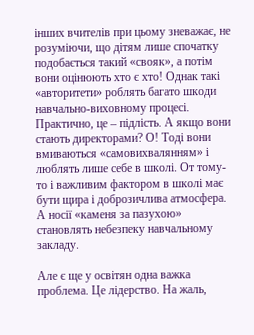інших вчителів при цьому зневажає, не розуміючи, що дітям лише спочатку подобається такий «свояк», а потім вони оцінюють хто є хто! Однак такі «авторитети» роблять багато шкоди навчально-виховному процесі. Практично, це – підлість. А якщо вони стають директорами? О! Тоді вони вмиваються «самовихвалянням» і люблять лише себе в школі. От тому-то і важливим фактором в школі має бути щира і доброзичлива атмосфера. А носії «каменя за пазухою» становлять небезпеку навчальному закладу.

Але є ще у освітян одна важка проблема. Це лідерство. На жаль,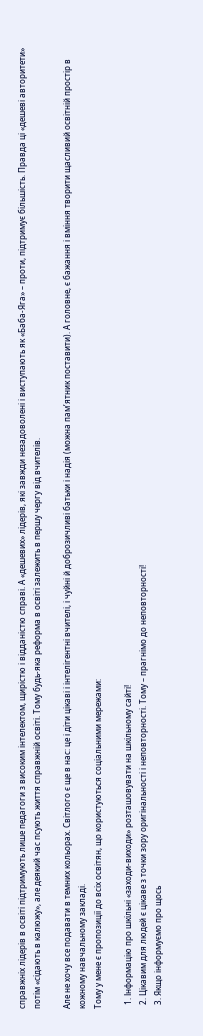справжніх лідерів в освіті підтримують лише педагоги з високим інтелектом, щирістю і відданістю справі. А «дешевих» лідерів, які завжди незадоволені і виступають як «Баба-Яга» – проти, підтримує більшість. Правда ці «дешеві авторитети» потім «сідають в калюжу», але деякий час псують життя справжній освіті. Тому будь-яка реформа в освіті залежить в першу чергу від вчителів.

Але не хочу все подавати в темних кольорах. Світлого є ще в нас: це і діти цікаві і інтелігентні вчителі, і чуйні й доброзичливі батьки і надія (можна пам’ятник поставити). А головне, є бажання і вміння творити щасливий освітній простір в кожному навчальному закладі.
Тому у мене є пропозиції до всіх освітян, що користуються соціальними мережами:

  1. Інформацію про шкільні «заходи-виходи» розташовувати на шкільному сайті!
  2. Цікавим для людей є цікаве з точки зору оригінальності і неповторності. Тому – прагнімо до неповторності!
  3. Якщо інформуємо про щось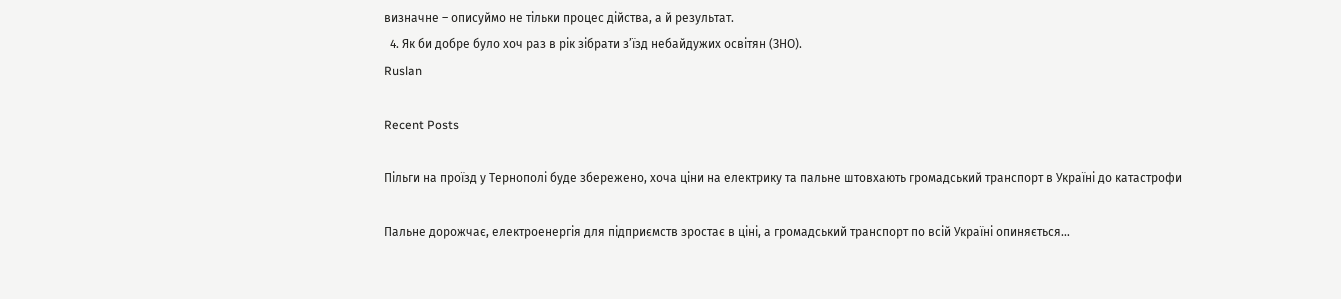визначне – описуймо не тільки процес дійства, а й результат.
  4. Як би добре було хоч раз в рік зібрати з’їзд небайдужих освітян (ЗНО).
Ruslan

Recent Posts

Пільги на проїзд у Тернополі буде збережено, хоча ціни на електрику та пальне штовхають громадський транспорт в Україні до катастрофи

Пальне дорожчає, електроенергія для підприємств зростає в ціні, а громадський транспорт по всій Україні опиняється…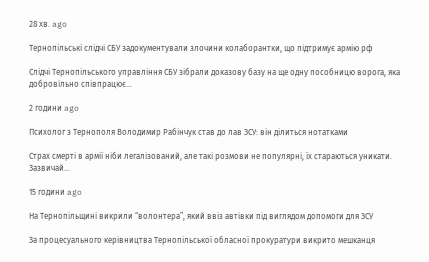28 хв. ago

Тернопільські слідчі СБУ задокументували злочини колаборантки, що підтримує армію рф

Слідчі Тернопільського управління СБУ зібрали доказову базу на ще одну пособницю ворога, яка добровільно співпрацює…

2 години ago

Психолог з Тернополя Володимир Рабінчук став до лав ЗСУ: він ділиться нотатками

Страх смерті в армії ніби легалізований, але такі розмови не популярні, їх стараються уникати. Зазвичай…

15 години ago

На Тернопільщині викрили “волонтера”, який ввіз автівки під виглядом допомоги для ЗСУ

За процесуального керівництва Тернопільської обласної прокуратури викрито мешканця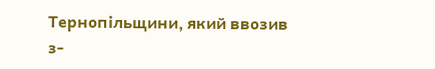Тернопільщини, який ввозив з-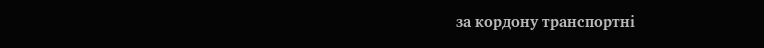за кордону транспортні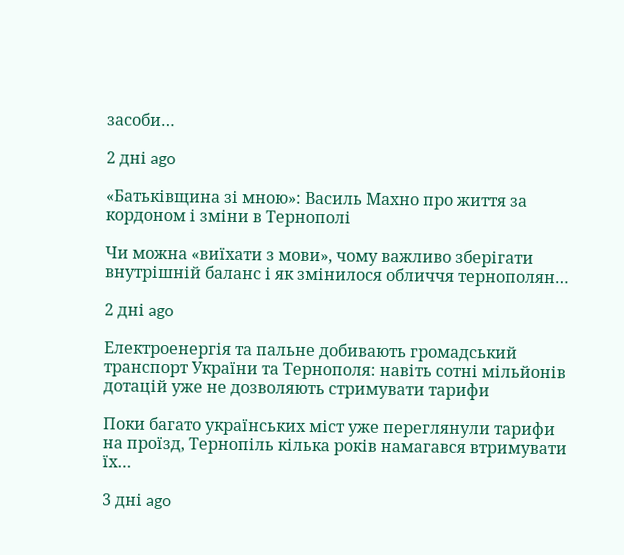засоби…

2 дні ago

«Батьківщина зі мною»: Василь Махно про життя за кордоном і зміни в Тернополі

Чи можна «виїхати з мови», чому важливо зберігати внутрішній баланс і як змінилося обличчя тернополян…

2 дні ago

Електроенергія та пальне добивають громадський транспорт України та Тернополя: навіть сотні мільйонів дотацій уже не дозволяють стримувати тарифи

Поки багато українських міст уже переглянули тарифи на проїзд, Тернопіль кілька років намагався втримувати їх…

3 дні ago